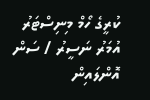ކުރީގެ ހޯމް މިނިސްޓަރު އުމަރު ނަސީރު / ސަން އޮންލައިން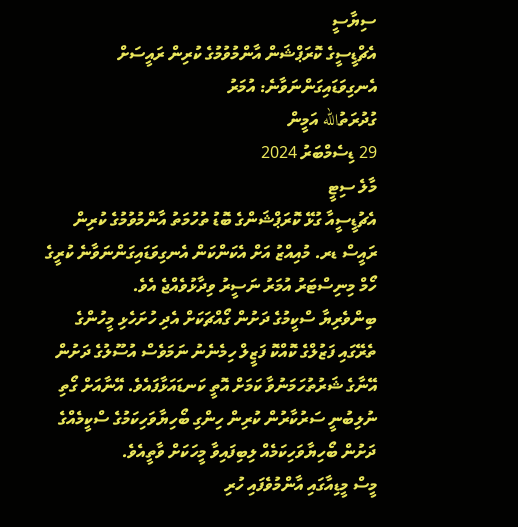ސިޔާސީ
އެޗްޑީސީގެ ކޮރަޕްޝަން އާންމުވުމުގެ ކުރިން ރައީސަށް އެނގިވަޑައިގަންނަވާނެ: އުމަރު
ގުދުރަތުالله އަމީން
29 ޑިސެމްބަރު 2024
މާލެ ސިޓީ
އެޗުޑީސީއާ ގުޅޭ ކޮރަޕްޝަންގެ ބޮޑު ތުހުމަތު އާންމުވުމުގެ ކުރިން ރައީސް ޑރ. މުއިއްޒު އަށް އެކަންކަން އެނގިވަޑައިގަންނަވާނެ ކުރީގެ ހޯމް މިނިސްޓަރު އުމަރު ނަސީރު ވިދާޅުވެއްޖެ އެވެ.
ބިންވެރިޔާ ސްކީމުގެ ދަށުން ގޯއްޗަކަށް އެދި ހުށަހެޅި މީހުންގެ ތެރޭގައި ފަޒުލްގެ ކޮއްކޮ ފަޒީލް ހިމެނެނު ނަމަވެސް އުސޫލުގެ ދަށުން އޭނާގެ ޝަރުތުހަމަނުވާ ކަމަށް އޮތީ ކަނޑައަޅާފައެވެ. އޭނާއަށް ގޯތި ނުލިބުނީ ސަރުކާރުން ކުރިން ހިންގި ބޯހިޔާވަހިކަމުގެ ސްކީމެއްގެ ދަށުން ބޯހިޔާވަހިކަމެއް ލިބިފައިވާ މީހަކަށް ވާތީއެވެ.
މީސް މީޑިއާގައި އާންމުވެފައި ހުރި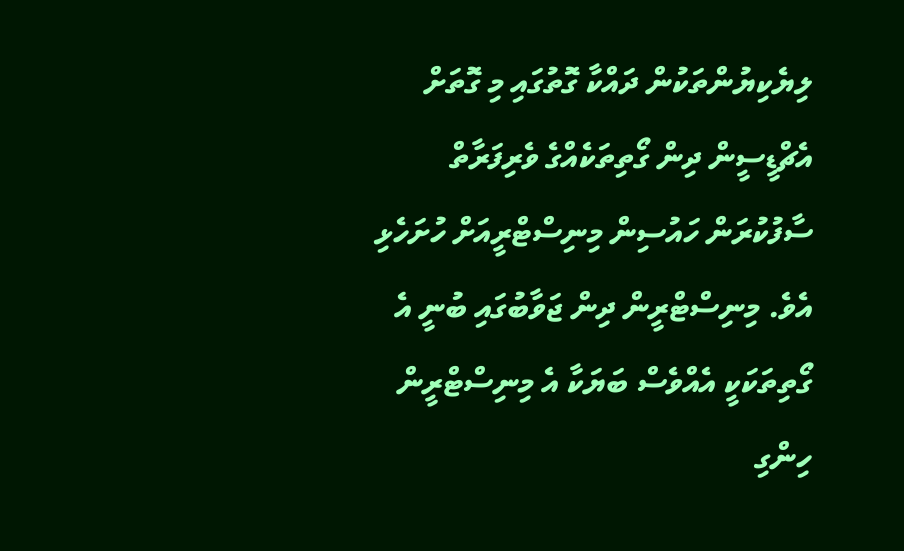ލިޔެކިޔުންތަކުން ދައްކާ ގޮތުގައި މި ގޮތަށް އެޗްޑީސީން ދިން ގޯތިތަކެއްގެ ވެރިފަރާތް ސާފުކުރަން ހައުސިން މިނިސްޓްރީއަށް ހުށަހެޅި އެވެ. މިނިސްޓްރީން ދިން ޖަވާބުގައި ބުނީ އެ ގޯތިތަކަކީ އެއްވެސް ބަޔަކާ އެ މިނިސްޓްރީން ހިންގި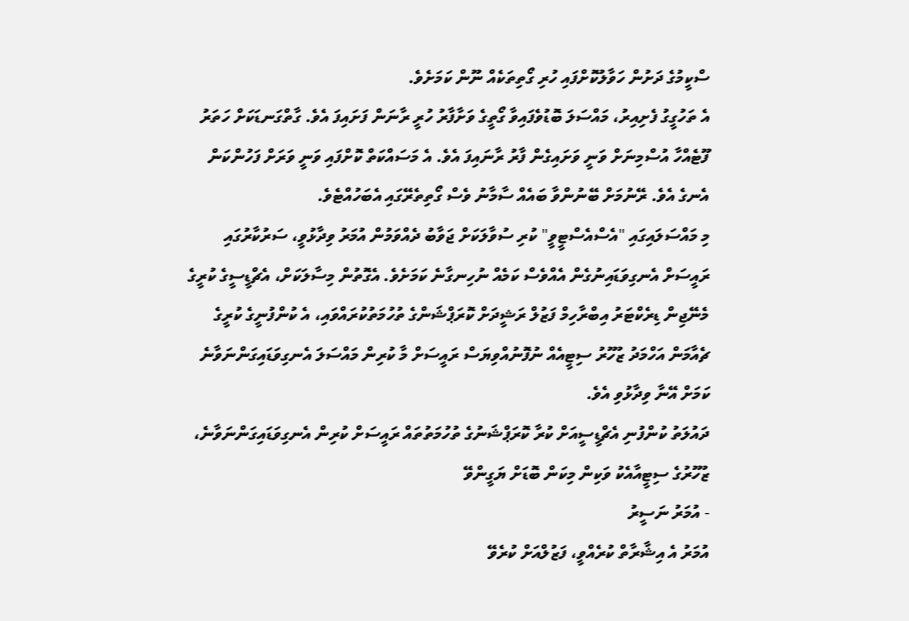ސްކީމުގެ ދަށުން ހަވާލުކޮށްފައި ހުރި ގޯތިތަކެއް ނޫން ކަމަށެވެ.
އެ ތަހުގީގު ފެށިއިރު، މައްސަލަ ބޮޑުވެފައިވާ ގޯތީގެ ވަށާފާރު ހުރީ ރާނަން ފަށައިފަ އެވެ. ގާތްގަނޑަކަށް ހަތަރު ފޫޓެއްހާ އުސްމިނަށް ވަނީ ވަށައިގެން ފާރު ރާނައިފަ އެވެ. އެ މަސައްކަތް ކޮށްފައި ވަނީ ވަރަށް ފަހުންކަން އެނގެ އެވެ. ރޭނުމަށް ބޭނުންވާ ބައެއް ސާމާނު ވެސް ގޯތިތެރޭގައި އެބަހުއްޓެވެ.
މި މައްސަލައިގައި "އެސްއެސްޓީވީ" ކުރި ސުވާލަކަށް ޖަވާބު ދެއްވަމުން އުމަރު ވިދާޅުވީ، ސަރުކާރުގައި ރައީސަށް އެނގިވަޑައިނުގެން އެއްވެސް ކަމެއް ނުހިނގާނެ ކަމަށެވެ. އެގޮތުން މިސާލަކަށް، އެޗްޑީސީގެ ކުރީގެ މެނޭޖިން ޑިރެކްޓަރު އިބްރާހިމް ފަޒުލް ރަޝީދަށް ކޮރަޕްޝަންގެ ތުހުމަތުކުރައްވައި، އެ ކުންފުނީގެ ކުރީގެ ޗެއާމަން އަހްމަދު ޒުހޫރު ސިޓީއެއް ނުފޮނުއްވިޔަސް ރައީސަށް މާ ކުރިން މައްސަލަ އެނގިވަޑައިގަންނަވާނެ ކަމަށް އޭނާ ވިދާޅުވި އެވެ.
ދައުލަތު ކުންފުނި އެޗްޑީސީއަށް ކުރާ ކޮރަޕްޝަނުގެ ތުހުމަތުތައް ރައީސަށް ކުރިން އެނގިވަޑައިގަންނަވާނެ، ޒުހޫރުގެ ސިޓީއާއެކު ވަކިން މިކަން ބޮޑަށް ޔަގީންވޭ
- އުމަރު ނަސީރު
އުމަރު އެ އިޝާރާތް ކުރެއްވީ، ފަޒުލްއަށް ކުރެވޭ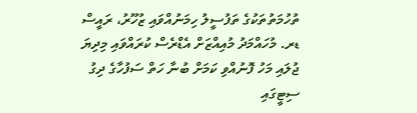ތުހުމަތުތަކުގެ ތަފުސީލު ހިމަނުއްވައި ޒުހޫރު، ރައީސް ޑރ. މުހައްމަދު މުއިއްޒަށް އެޑްރެސް ކުރައްވައި މިދިޔަ ޖުލައި މަހު ފޮނުއްވި ކަމަށް ބުނާ ހަތް ސަފުހާގެ ދިގު ސިޓީގައި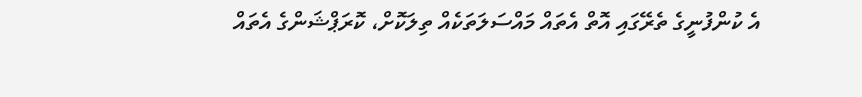އެ ކުންފުނީގެ ތެރޭގައި އޮތް އެތައް މައްސަލަތަކެއް ތިލަކޮށް، ކޮރަޕްޝަންގެ އެތައް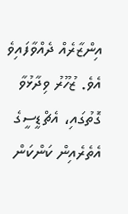އިންޒާރެއް ދެއްވާފައިވެ އެވެ. ޒުހޫރު ވިދާޅުވާ ގޮތުގައި، އެޗްޑީސީގެ އެތެރެއިން ކަންކަން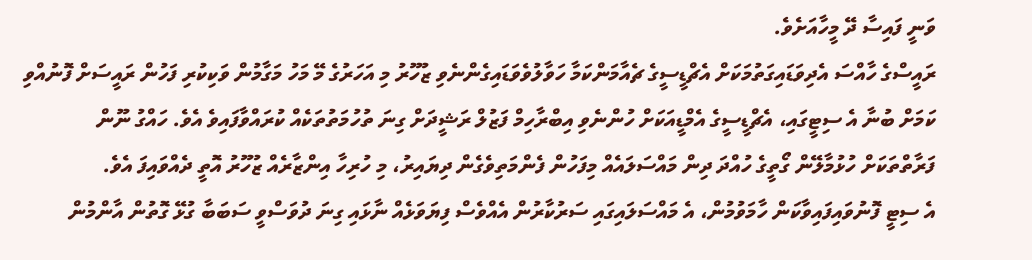ވަނީ ފައިސާ ދޭ މީހާއަށެވެ.
ރައީސްގެ ހާއްސަ އެދިވަޑައިގަތުމަކަށް އެޗްޑީސީގެ ޗެއާމަންކަމާ ހަވާލުވެވަޑައިގެންނެވި ޒުހޫރު މި އަހަރުގެ މޭ މަހު މަގާމުން ވަކިކުރި ފަހުން ރައީސަށް ފޮނުއްވި ކަމަށް ބުނާ އެ ސިޓީގައި، އެޗްޑީސީގެ އެމްޑީއަކަށް ހުންނެވި އިބްރާހިމް ފަޒުލް ރަޝީދަށް ގިނަ ތުހުމަތުތަކެއް ކުރައްވާފައިވެ އެވެ. ހައްގު ނޫން ފަރާތްތަކަށް ހުޅުމާލޭން ގޯތީގެ ހުއްދަ ދިން މައްސަލައެއް މިފަހުން ފެންމަތިވެގެން ދިޔައިރު، މި ހުރިހާ އިންޒާރެއް ޒުހޫރު އޮތީ ދެއްވައިފަ އެވެ.
އެ ސިޓީ ފޮނުވައިފައިވާކަން ހާމަވުމުން، އެ މައްސަލައިގައި ސަރުކާރުން އެއްވެސް ފިޔަވަޅެއް ނާޅައި ގިނަ ދުވަސްވީ ސަބަބާ ގުޅޭ ގޮތުން އާންމުން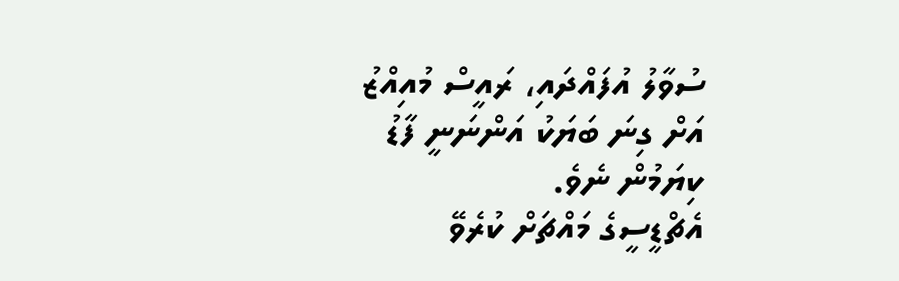ސުވާލު އުފައްދައި، ރައީސް މުއިއްޒު އަށް ގިނަ ބަޔަކު އަންނަނީ ފާޑު ކިޔަމުން ނެވެ.
އެޗްޑީސީގެ މައްޗަށް ކުރެވޭ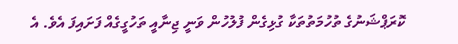ކޮރަޕްޝަނުގެ ތުހުމަތުތަކާ ގުޅިގެން ފުލުހުން ވަނީ ޖިނާއީ ތަހުގީގެއް ފަށައިފަ އެވެ. އެ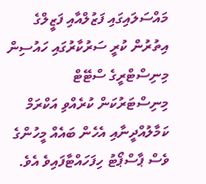މައްސަލައިގައި ފަޒުލްއާއި ފަޒީލްގެ އިތުރުން ކުރީ ސަރުކާރުގައި ހައުސިން މިނިސްޓްރީގެ ސްޓޭޓް މިނިސްޓަރުކަން ކުރެއްވި އަކްރަމް ކަމާލުއްދީނާއި އެހެން ބައެއް މީހުންގެ ވެސް ޕާސްޕޯޓު ހިފަހައްޓާފައިވެ އެވެ.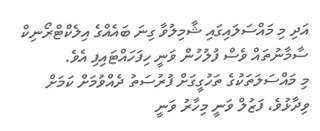އަދި މި މައްސަލައިގައި ޝާމިލުވާ ގިނަ ބައެއްގެ އިލެކްޓްރޯނިކް ސާމާނުތައް ވެސް ފުލުހުން ވަނީ ހިފަހައްޓައިފި އެވެ.
މި މައްސަލަތަކުގެ ތަހުގީގަށް ފުރުސަތު ދެއްވުމަށް ކަމަށް ވިދާޅުވެ، ފަޒުލް ވަނީ މިހާރު ވަނީ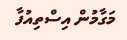މަގާމުން އިސްތިއުފާ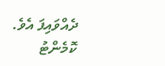ދެއްވައިފަ އެވެ.
ކޮމެންޓު